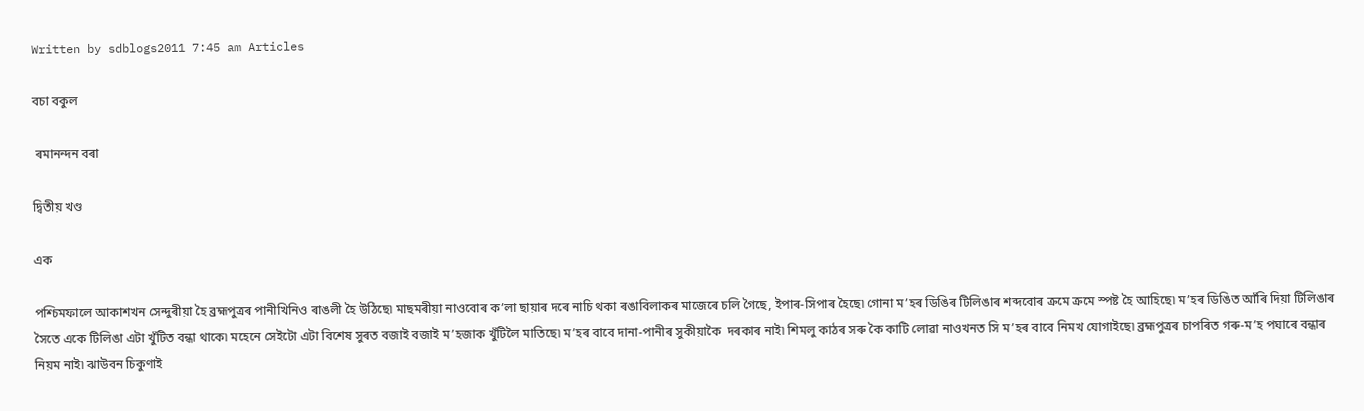Written by sdblogs2011 7:45 am Articles

বচা বকুল

 ৰমানন্দন বৰা

দ্বিতীয় খণ্ড

এক

পশ্চিমফালে আকাশখন সেন্দুৰীয়া হৈ ব্ৰহ্মপুত্ৰৰ পানীখিনিও ৰাঙলী হৈ উঠিছে৷ মাছমৰীয়া নাওবোৰ ক’লা ছায়াৰ দৰে নাচি থকা ৰঙাবিলাকৰ মাজেৰে চলি গৈছে, ইপাৰ-সিপাৰ হৈছে৷ গোনা ম’হৰ ডিঙিৰ টিলিঙাৰ শব্দবোৰ ক্ৰমে ক্ৰমে স্পষ্ট হৈ আহিছে৷ ম’হৰ ডিঙিত আঁৰি দিয়া টিলিঙাৰ সৈতে একে টিলিঙা এটা খুঁটিত বন্ধা থাকে৷ মহেনে সেইটো এটা বিশেষ সুৰত বজাই বজাই ম’হজাক খুঁটিলৈ মাতিছে৷ ম’হৰ বাবে দানা-পানীৰ সুকীয়াকৈ  দৰকাৰ নাই৷ শিমলু কাঠৰ সৰু কৈ কাটি লোৱা নাওখনত সি ম’হৰ বাবে নিমখ যোগাইছে৷ ব্ৰহ্মপুত্ৰৰ চাপৰিত গৰু-ম’হ পঘাৰে বন্ধাৰ নিয়ম নাই৷ ঝাউবন চিকুণাই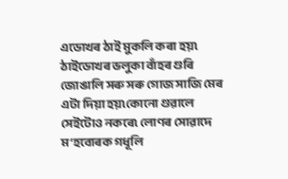এডোখৰ ঠাই মুকলি কৰা হয়৷ ঠাইডোখৰ ভলুকা বাঁহৰ গুৰি জোঙালি সৰু সৰু গোজ সাজি মেৰ এটা দিয়া হয়৷কোনো গুৱালে সেইটোও নকৰে৷ লোণৰ সোৱাদে ম’হবোৰক গধূলি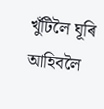খুঁটিলৈ ঘূৰি আহিবলৈ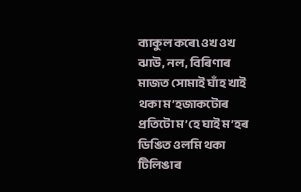ব্যাকুল কৰে৷ ওখ ওখ ঝাউ, নল, বিৰিণাৰ মাজত সোমাই ঘাঁহ খাই থকা ম’হজাকটোৰ প্ৰতিটো ম’হে ঘাই ম’হৰ ডিঙিত ওলমি থকা টিলিঙাৰ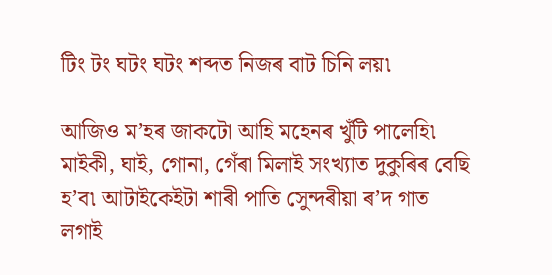টিং টং ঘটং ঘটং শব্দত নিজৰ বাট চিনি লয়৷

আজিও ম’হৰ জাকটো আহি মহেনৰ খুঁটি পালেহি৷ মাইকী, ঘাই, গোনা, গেঁৰা মিলাই সংখ্যাত দুকুৰিৰ বেছি হ’ব৷ আটাইকেইটা শাৰী পাতি সেুন্দৰীয়া ৰ’দ গাত লগাই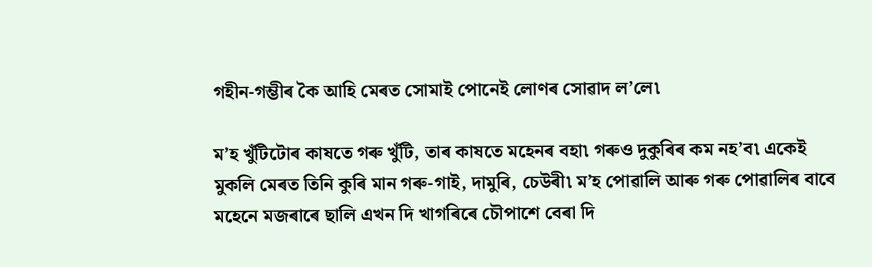গহীন-গম্ভীৰ কৈ আহি মেৰত সোমাই পোনেই লোণৰ সোৱাদ ল’লে৷

ম’হ খুঁটিটোৰ কাষতে গৰু খুঁটি, তাৰ কাষতে মহেনৰ বহা৷ গৰুও দুকুৰিৰ কম নহ’ব৷ একেই মুকলি মেৰত তিনি কুৰি মান গৰু-গাই, দামুৰি, চেউৰী৷ ম’হ পোৱালি আৰু গৰু পোৱালিৰ বাবে মহেনে মজৰাৰে ছালি এখন দি খাগৰিৰে চৌপাশে বেৰা দি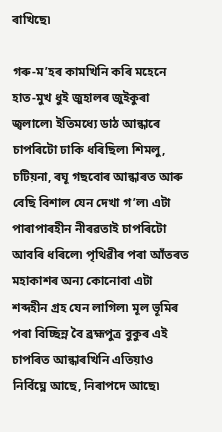ৰাখিছে৷

গৰু-ম’হৰ কামখিনি কৰি মহেনে হাত-মুখ ধুই জুহালৰ জুইকুৰা জ্বলালে৷ ইতিমধ্যে ডাঠ আন্ধাৰে চাপৰিটো ঢাকি ধৰিছিল৷ শিমলু, চটিয়না, ৰঘূ গছবোৰ আন্ধাৰত আৰু বেছি বিশাল যেন দেখা গ’ল৷ এটা পাৰাপাৰহীন নীৰৱতাই চাপৰিটো আবৰি ধৰিলে৷ পৃথিৱীৰ পৰা আঁতৰত মহাকাশৰ অন্য কোনোবা এটা শব্দহীন গ্ৰহ যেন লাগিল৷ মূল ভূমিৰ পৰা বিচ্ছিন্ন বৈ ব্ৰহ্মপুত্ৰ বুকুৰ এই চাপৰিত আন্ধাৰখিনি এতিয়াও নিৰ্বিঘ্নে আছে, নিৰাপদে আছে৷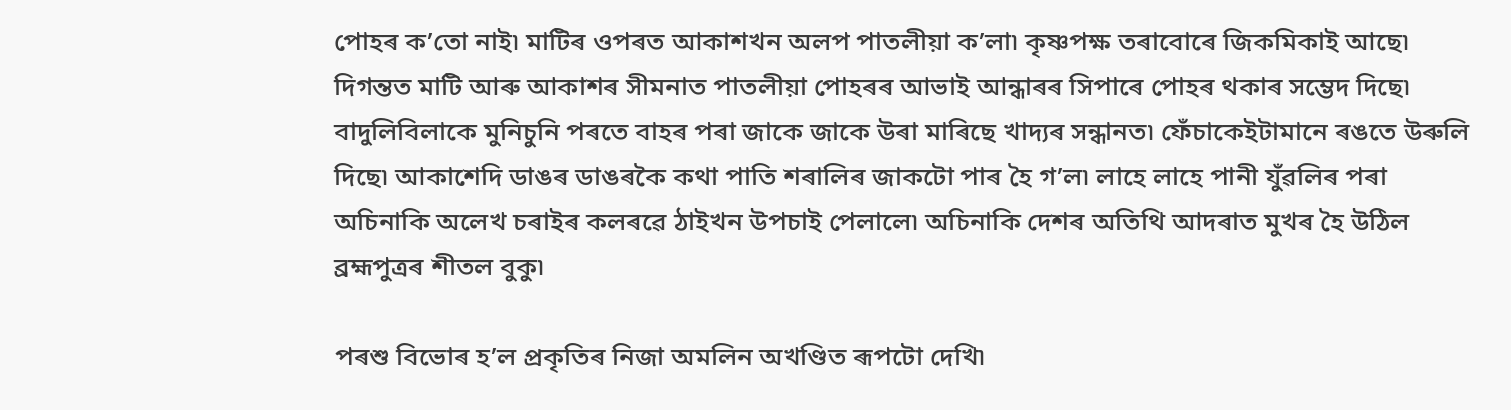পোহৰ ক’তো নাই৷ মাটিৰ ওপৰত আকাশখন অলপ পাতলীয়া ক’লা৷ কৃষ্ণপক্ষ তৰাবোৰে জিকমিকাই আছে৷ দিগন্তত মাটি আৰু আকাশৰ সীমনাত পাতলীয়া পোহৰৰ আভাই আন্ধাৰৰ সিপাৰে পোহৰ থকাৰ সম্ভেদ দিছে৷ বাদুলিবিলাকে মুনিচুনি পৰতে বাহৰ পৰা জাকে জাকে উৰা মাৰিছে খাদ্যৰ সন্ধানত৷ ফেঁচাকেইটামানে ৰঙতে উৰুলি দিছে৷ আকাশেদি ডাঙৰ ডাঙৰকৈ কথা পাতি শৰালিৰ জাকটো পাৰ হৈ গ’ল৷ লাহে লাহে পানী যুঁৱলিৰ পৰা অচিনাকি অলেখ চৰাইৰ কলৰৱে ঠাইখন উপচাই পেলালে৷ অচিনাকি দেশৰ অতিথি আদৰাত মুখৰ হৈ উঠিল ব্ৰহ্মপুত্ৰৰ শীতল বুকু৷

পৰশু বিভোৰ হ’ল প্ৰকৃতিৰ নিজা অমলিন অখণ্ডিত ৰূপটো দেখি৷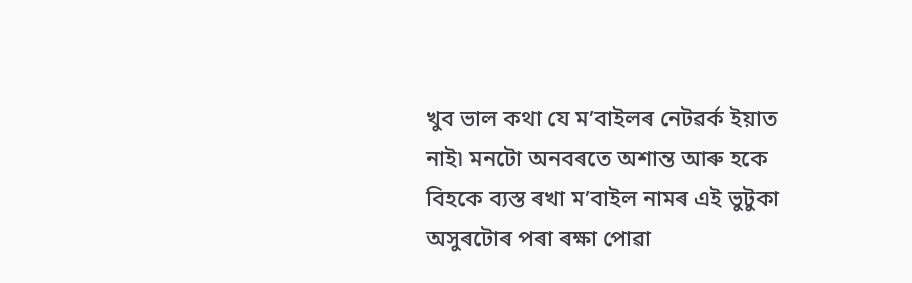খুব ভাল কথা যে ম’বাইলৰ নেটৱৰ্ক ইয়াত নাই৷ মনটো অনবৰতে অশান্ত আৰু হকে বিহকে ব্যস্ত ৰখা ম’বাইল নামৰ এই ভুটুকা অসুৰটোৰ পৰা ৰক্ষা পোৱা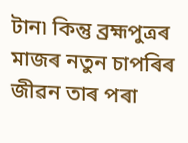টান৷ কিন্তু ব্ৰহ্মপুত্ৰৰ মাজৰ নতুন চাপৰিৰ জীৱন তাৰ পৰা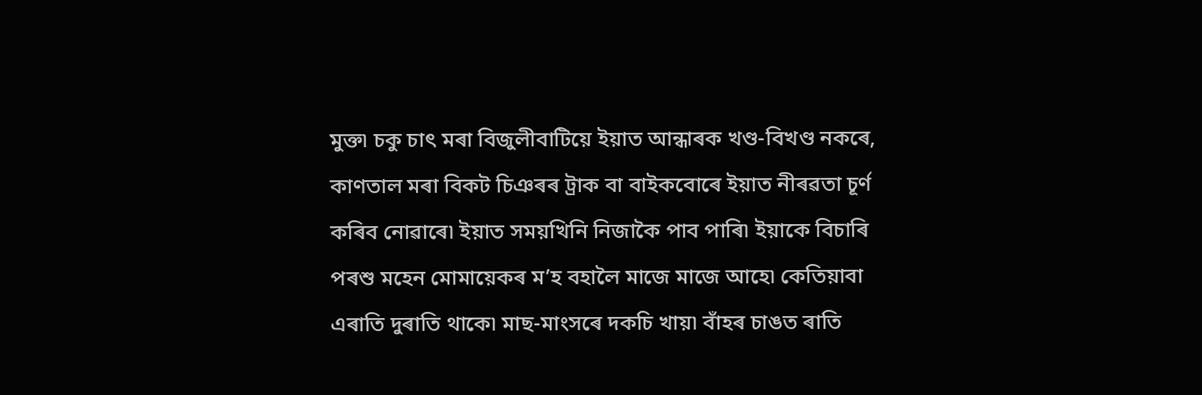মুক্ত৷ চকু চাৎ মৰা বিজুলীবাটিয়ে ইয়াত আন্ধাৰক খণ্ড-বিখণ্ড নকৰে, কাণতাল মৰা বিকট চিঞৰৰ ট্ৰাক বা বাইকবোৰে ইয়াত নীৰৱতা চূৰ্ণ কৰিব নোৱাৰে৷ ইয়াত সময়খিনি নিজাকৈ পাব পাৰি৷ ইয়াকে বিচাৰি পৰশু মহেন মোমায়েকৰ ম’হ বহালৈ মাজে মাজে আহে৷ কেতিয়াবা এৰাতি দুৰাতি থাকে৷ মাছ-মাংসৰে দকচি খায়৷ বাঁহৰ চাঙত ৰাতি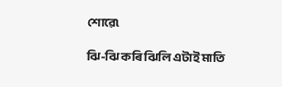শোৱে৷

ঝি-ঝি কৰি ঝিলি এটাই মাতি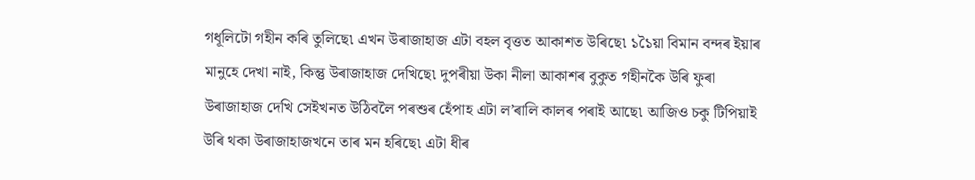গধূলিটো গহীন কৰি তুলিছে৷ এখন উৰাজাহাজ এটা বহল বৃত্তত আকাশত উৰিছে৷ ১১ৈয়া বিমান বন্দৰ ইয়াৰ মানুহে দেখা নাই, কিন্তু উৰাজাহাজ দেখিছে৷ দুপৰীয়া উকা নীলা আকাশৰ বুকুত গহীনকৈ উৰি ফুৰা উৰাজাহাজ দেখি সেইখনত উঠিবলৈ পৰশুৰ হেঁপাহ এটা ল’ৰালি কালৰ পৰাই আছে৷ আজিও চকু টিপিয়াই উৰি থকা উৰাজাহাজখনে তাৰ মন হৰিছে৷ এটা ধীৰ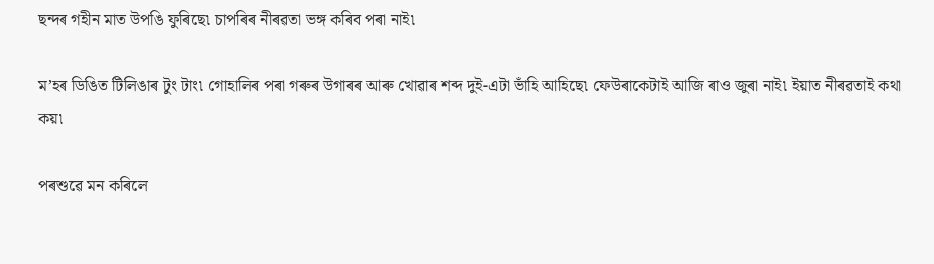ছন্দৰ গহীন মাত উপঙি ফুৰিছে৷ চাপৰিৰ নীৰৱতা ভঙ্গ কৰিব পৰা নাই৷

ম’হৰ ডিঙিত টিলিঙাৰ টুং টাং৷ গোহালিৰ পৰা গৰুৰ উগাৰৰ আৰু খোৱাৰ শব্দ দুই-এটা ভাঁহি আহিছে৷ ফেউৰাকেটাই আজি ৰাও জুৰা নাই৷ ইয়াত নীৰৱতাই কথা কয়৷

পৰশুৱে মন কৰিলে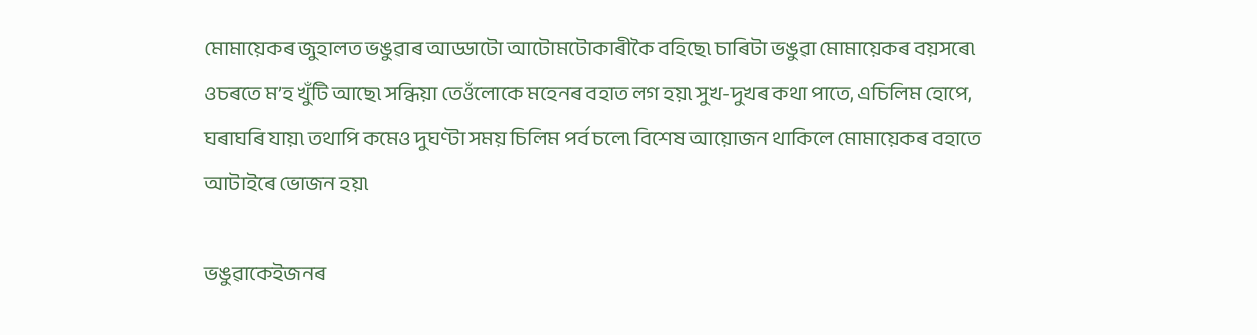মোমায়েকৰ জুহালত ভঙুৱাৰ আড্ডাটো আটোমটোকাৰীকৈ বহিছে৷ চাৰিটা ভঙুৱা মোমায়েকৰ বয়সৰে৷ ওচৰতে ম’হ খুঁটি আছে৷ সন্ধিয়া তেওঁলোকে মহেনৰ বহাত লগ হয়৷ সুখ-দুখৰ কথা পাতে, এচিলিম হোপে, ঘৰাঘৰি যায়৷ তথাপি কমেও দুঘণ্টা সময় চিলিম পৰ্ব চলে৷ বিশেষ আয়োজন থাকিলে মোমায়েকৰ বহাতে আটাইৰে ভোজন হয়৷

ভঙুৱাকেইজনৰ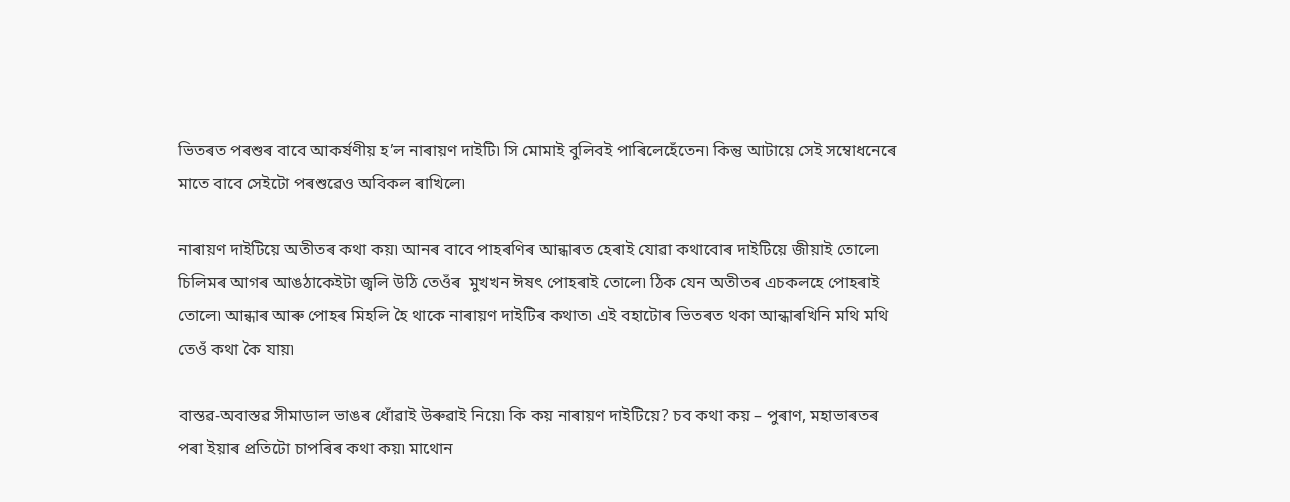ভিতৰত পৰশুৰ বাবে আকৰ্ষণীয় হ’ল নাৰায়ণ দাইটি৷ সি মোমাই বুলিবই পাৰিলেহেঁতেন৷ কিন্তু আটায়ে সেই সম্বোধনেৰে মাতে বাবে সেইটো পৰশুৱেও অবিকল ৰাখিলে৷

নাৰায়ণ দাইটিয়ে অতীতৰ কথা কয়৷ আনৰ বাবে পাহৰণিৰ আন্ধাৰত হেৰাই যোৱা কথাবোৰ দাইটিয়ে জীয়াই তোলে৷ চিলিমৰ আগৰ আঙঠাকেইটা জ্বলি উঠি তেওঁৰ  মুখখন ঈষৎ পোহৰাই তোলে৷ ঠিক যেন অতীতৰ এচকলহে পোহৰাই তোলে৷ আন্ধাৰ আৰু পোহৰ মিহলি হৈ থাকে নাৰায়ণ দাইটিৰ কথাত৷ এই বহাটোৰ ভিতৰত থকা আন্ধাৰখিনি মথি মথি তেওঁ কথা কৈ যায়৷

বাস্তৱ-অবাস্তৱ সীমাডাল ভাঙৰ ধোঁৱাই উৰুৱাই নিয়ে৷ কি কয় নাৰায়ণ দাইটিয়ে? চব কথা কয় – পুৰাণ, মহাভাৰতৰ পৰা ইয়াৰ প্ৰতিটো চাপৰিৰ কথা কয়৷ মাথোন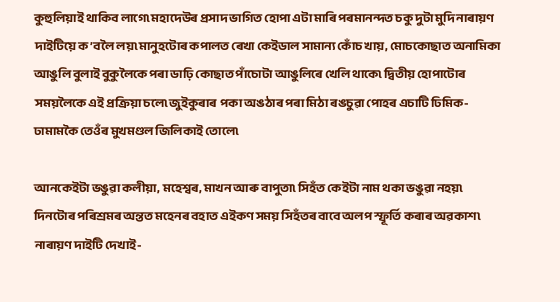কুহুলিয়াই থাকিব লাগে৷ মহাদেউৰ প্ৰসাদ ভাগিত হোপা এটা মাৰি পৰমানন্দত চকু দুটা মুদি নাৰায়ণ দাইটিয়ে ক’বলৈ লয়৷ মানুহটোৰ কপালত ৰেখা কেইডাল সামান্য কোঁচ খায়, মোচকোছাত অনামিকা আঙুলি বুলাই বুকুলৈকে পৰা ডাঢ়ি কোছাত পাঁচোটা আঙুলিৰে খেলি থাকে৷ দ্বিতীয় হোপাটোৰ সময়লৈকে এই প্ৰক্ৰিয়া চলে৷ জুইকুৰাৰ  পকা অঙঠাৰ পৰা মিঠা ৰঙচুৱা পোহৰ এচাটি ঢিমিক-ঢামামকৈ তেওঁৰ মুখমণ্ডল জিলিকাই তোলে৷

আনকেইটা ভঙুৱা কলীয়া, মহেশ্বৰ, মাখন আৰু বাপুতা৷ সিহঁত কেইটা নাম থকা ভঙুৱা নহয়৷ দিনটোৰ পৰিশ্ৰমৰ অন্তত মহেনৰ বহাত এইকণ সময় সিহঁতৰ বাবে অলপ স্ফূৰ্তি কৰাৰ অৱকাশ৷ নাৰায়ণ দাইটি দেখাই-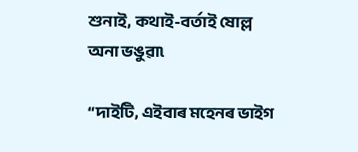শুনাই, কথাই-বৰ্তাই ষোল্ল অনা ভঙুৱা৷

“দাইটি, এইবাৰ মহেনৰ ভাইগ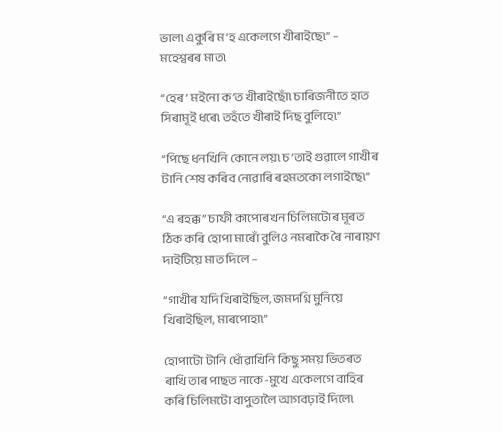ভাল৷ একুৰি ম’হ একেলগে খীৰাইছে৷” – মহেশ্বৰৰ মাত৷

“হেৰ’ মইনো ক’ত খীৰাইছোঁ৷ চাৰিজনীতে হাত সিৰামূই ধৰে৷ তহঁতে খীৰাই দিছ বুলিহে৷”

“পিছে ধনখিনি কোনে লয়৷ চ’তাই গুৱালে গাখীৰ টানি শেষ কৰিব নোৱাৰি ৰহমতকো লগাইছে৷”

“এ ৰহক্ক” চাফী কাপোৰখন চিলিমটোৰ মূৰত ঠিক কৰি হোপা মাৰোঁ বুলিও নমৰাকৈ ৰৈ নাৰায়ণ দাইটিয়ে মাত দিলে –

“গাখীৰ যদি খিৰাইছিল, জমদগ্নি মুনিয়ে খিৰাইছিল, মাৰপোহা৷”

হোপাটো টানি ধোঁৱাখিনি কিছু সময় ভিতৰত ৰাখি তাৰ পাছত নাকে-মুখে একেলগে বাহিৰ কৰি চিলিমটো বাপুতালৈ আগবঢ়াই দিলে৷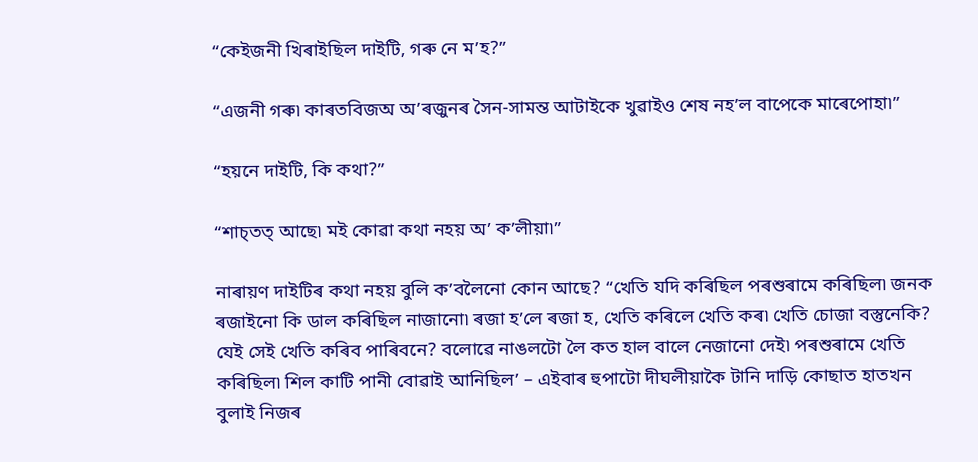“কেইজনী খিৰাইছিল দাইটি, গৰু নে ম’হ?”

“এজনী গৰু৷ কাৰতবিজঅ অ’ৰজুনৰ সৈন-সামন্ত আটাইকে খুৱাইও শেষ নহ’ল বাপেকে মাৰেপোহা৷”

“হয়নে দাইটি, কি কথা?”

“শাচ্‌তত্‌ আছে৷ মই কোৱা কথা নহয় অ’ ক’লীয়া৷”

নাৰায়ণ দাইটিৰ কথা নহয় বুলি ক’বলৈনো কোন আছে? “খেতি যদি কৰিছিল পৰশুৰামে কৰিছিল৷ জনক ৰজাইনো কি ডাল কৰিছিল নাজানো৷ ৰজা হ’লে ৰজা হ, খেতি কৰিলে খেতি কৰ৷ খেতি চোজা বস্তুনেকি? যেই সেই খেতি কৰিব পাৰিবনে? বলোৱে নাঙলটো লৈ কত হাল বালে নেজানো দেই৷ পৰশুৰামে খেতি কৰিছিল৷ শিল কাটি পানী বোৱাই আনিছিল’ – এইবাৰ হুপাটো দীঘলীয়াকৈ টানি দাড়ি কোছাত হাতখন বুলাই নিজৰ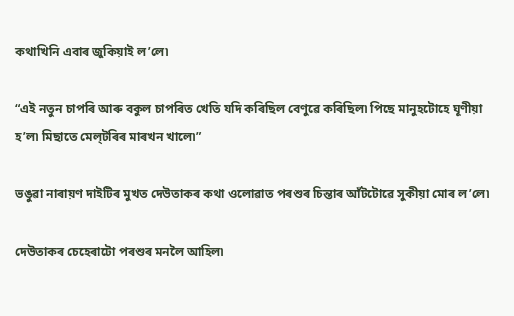কথাখিনি এবাৰ জুকিয়াই ল’লে৷

“এই নতুন চাপৰি আৰু বকুল চাপৰিত খেতি যদি কৰিছিল বেণুৱে কৰিছিল৷ পিছে মানুহটোহে ঘূণীয়া হ’ল৷ মিছাতে মেল্‌টৰিৰ মাৰখন খালে৷”

ভঙুৱা নাৰায়ণ দাইটিৰ মুখত দেউতাকৰ কথা ওলোৱাত পৰশুৰ চিন্তাৰ আঁটটোৱে সুকীয়া মোৰ ল’লে৷

দেউতাকৰ চেহেৰাটো পৰশুৰ মনলৈ আহিল৷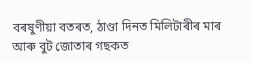বৰষুণীয়া বতৰত, ঠাণ্ডা দিনত মিলিটাৰীৰ মাৰ আৰু বুট জোতাৰ গছকত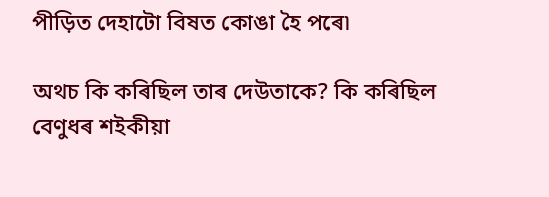পীড়িত দেহাটো বিষত কোঙা হৈ পৰে৷

অথচ কি কৰিছিল তাৰ দেউতাকে? কি কৰিছিল বেণুধৰ শইকীয়া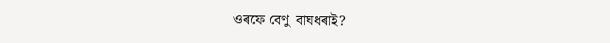ওৰফে বেণু  বাঘধৰাই?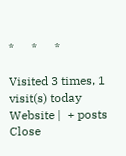*      *      *

Visited 3 times, 1 visit(s) today
Website |  + posts
Close